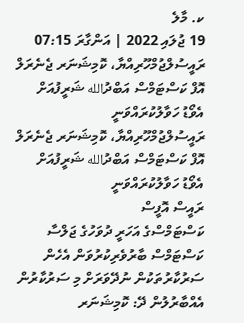ކ. މާލެ
19 ޖުލައި 2022 | އަންގާރަ 07:15
ރައީސުލްޖުމްހޫރިއްޔާ، ކޮމިޝަނަރ ޖެނެރަލް އޮފް ކަސްޓަމްސް އަބްދުالله ޝަރީފުއަށް އެވޯޑު ހަވާލުކުރައްވަނީ
ރައީސުލްޖުމްހޫރިއްޔާ، ކޮމިޝަނަރ ޖެނެރަލް އޮފް ކަސްޓަމްސް އަބްދުالله ޝަރީފުއަށް އެވޯޑު ހަވާލުކުރައްވަނީ
ރައީސް އޮފީސް
ކަސްޓަމްސްގެ އަހަރީ ދުވަހުގެ ޖަލްސާ
ކަސްޓަމްސް ބާރުވެރިކުރުވަން އެހެން ސަރުކާރުތަކުން ނުދޭވަރަށް މި ސަރުކާރުން އެއްބާރުލުން ދޭ: ކޮމިޝަނަރ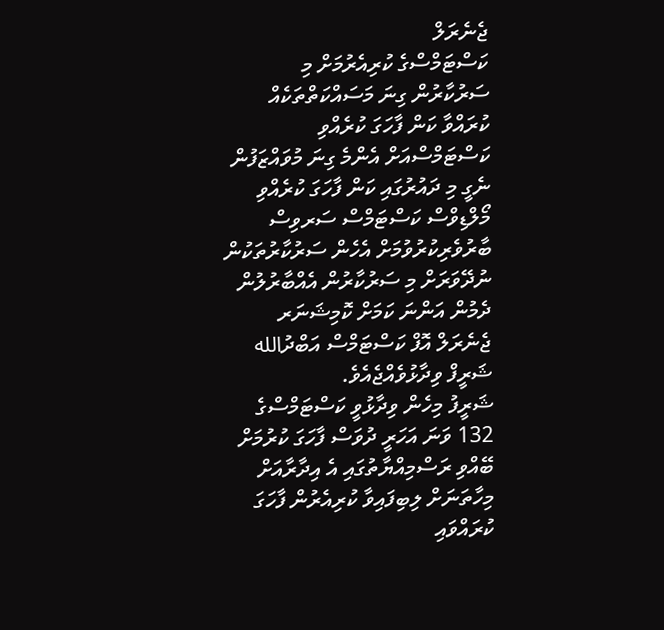ޖެނެރަލް
ކަސްޓަމްސްގެ ކުރިއެރުމަށް މި ސަރުކާރުން ގިނަ މަސައްކަތްތަކެއް ކުރައްވާ ކަން ފާހަގަ ކުރެއްވި
ކަސްޓަމްސްއަށް އެންމެ ގިނަ މުވައްޒަފުން ނެގީ މި ދައުރުގައި ކަން ފާހަގަ ކުރެއްވި
މޯލްޑިވްސް ކަސްޓަމްސް ސަރވިސް ބާރުވެރިކުރުވުމަށް އެހެން ސަރުކާރުތަކުން ނުދޭވަރަށް މި ސަރުކާރުން އެއްބާރުލުން ދެމުން އަންނަ ކަމަށް ކޮމިޝަނަރ ޖެނެރަލް އޮފް ކަސްޓަމްސް އަބްދުالله ޝަރީފް ވިދާޅުވެއްޖެއެވެ.
ޝަރީފު މިހެން ވިދާޅުވީ ކަސްޓަމްސްގެ 132 ވަނަ އަހަރީ ދުވަސް ފާހަގަ ކުރުމަށް ބޭއްވި ރަސްމިއްޔާތުގައި އެ އިދާރާއަށް މިހާތަނަށް ލިބިފައިވާ ކުރިއެރުން ފާހަގަ ކުރައްވައި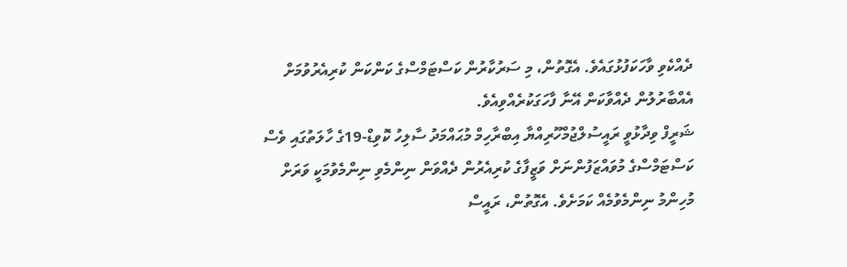ދެއްކެވި ވާހަކަފުޅުގައެވެ. އެގޮތުން، މި ސަރުކާރުން ކަސްޓަމްސްގެ ކަންކަން ކުރިއެރުވުމަށް އެއްބާރުލުން ދެއްވާކަން އޭނާ ފާހަގަކުރެއްވިއެވެ.
ޝަރީފް ވިދާޅުވީ ރައީސުލްޖުމްހޫރިއްޔާ އިބްރާހިމް މުޙައްމަދު ސާލިހު ކޮވިޑް-19ގެ ހާލަތުގައި ވެސް ކަސްޓަމްސްގެ މުވައްޒަފުންނަށް ވަޒީފާގެ ކުރިއެރުން ދެއްވަން ނިންމެވި ނިންމެވުމަކީ ވަރަށް މުހިންމު ނިންމެވުމެއް ކަމަށެވެ. އެގޮތުން، ރައީސް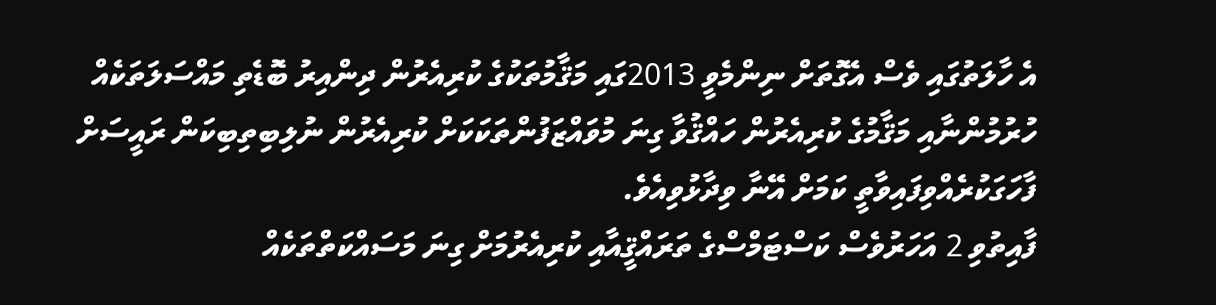އެ ހާލަތުގައި ވެސް އެގޮތަށް ނިންމެވީ 2013ގައި މަޤާމުތަކުގެ ކުރިއެރުން ދިންއިރު ބޮޑެތި މައްސަލަތަކެއް ހުރުމުންނާއި މަޤާމުގެ ކުރިއެރުން ހައްޤުވާ ގިނަ މުވައްޒަފުންތަކަކަށް ކުރިއެރުން ނުލިބިތިބިކަން ރައީސަށް ފާހަގަކުރެއްވިފައިވާތީ ކަމަށް އޭނާ ވިދާޅުވިއެވެ.
ފާއިތުވި 2 އަހަރުވެސް ކަސްޓަމްސްގެ ތަރައްޤީއާއި ކުރިއެރުމަށް ގިނަ މަސައްކަތްތަކެއް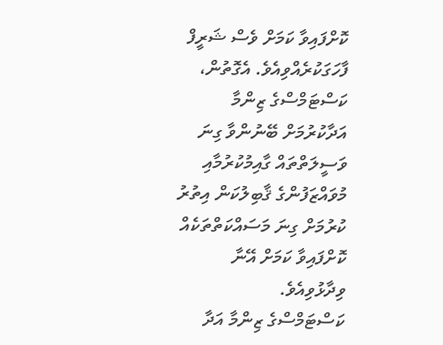ކޮށްފައިވާ ކަމަށް ވެސް ޝަރީފް ފާހަގަކުރެއްވިއެވެ. އެގޮތުން، ކަސްޓަމްސްގެ ޒިންމާ އަދާކުރުމަށް ބޭނުންވާ ގިނަ ވަސީލަތްތައް ގާއިމުކުރުމާއި މުވައްޒަފުންގެ ޤާބިލުކަން އިތުރު ކުރުމަށް ގިނަ މަސައްކަތްތަކެއް ކޮށްފައިވާ ކަމަށް އޭނާ ވިދާޅުވިއެވެ.
ކަސްޓަމްސްގެ ޒިންމާ އަދާ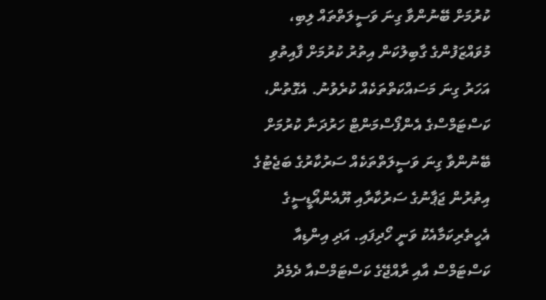ކުރުމަށް ބޭނުންވާ ގިނަ ވަސީލަތްތައް ލިބި، މުވައްޒަފުންގެ ގާބިލުކަން އިތުރު ކުރުމަށް ފާއިތުވި އަހަރު ގިނަ މަސައްކަތްތަކެއް ކުރެވުނު. އެގޮތުން، ކަސްޓަމްސްގެ އެންފޯސްމަންޓް ހަރުދަނާ ކުރުމަށް ބޭނުންވާ ގިނަ ވަސީލަތްތަކެއް ސަރުކާރުގެ ބަޖެޓުގެ އިތުރުން ޖަޕާނުގެ ސަރުކާރާއި ޔޫއެންއޯޑީސީގެ އެހީތެރިކަމާއެކު ވަނީ ހޯދިފައި. އަދި އިންޑިއާ ކަސްޓަމްސް އާއި ރާއްޖޭގެ ކަސްޓަމްސްއާ ދެމެދު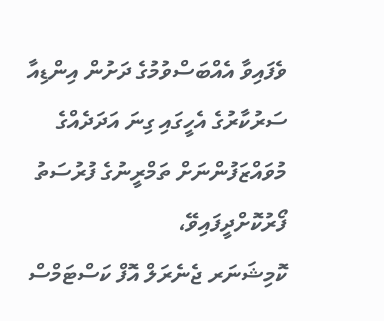ވެފައިވާ އެއްބަސްވުމުގެ ދަށުން އިންޑިއާ ސަރުކާރުގެ އެހީގައި ގިނަ އަދަދެއްގެ މުވައްޒަފުންނަށް ތަމްރީނުގެ ފުރުސަތު ފޯރުކޮށްދީފައިވޭ،
ކޮމިޝަނަރ ޖެނެރަލް އޮފް ކަސްޓަމްސް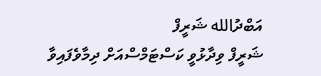އަބްދުالله ޝަރީފް
ޝަރީފް ވިދާޅުވީ ކަސްޓަމްސްއަށް ދިމާވެފައިވާ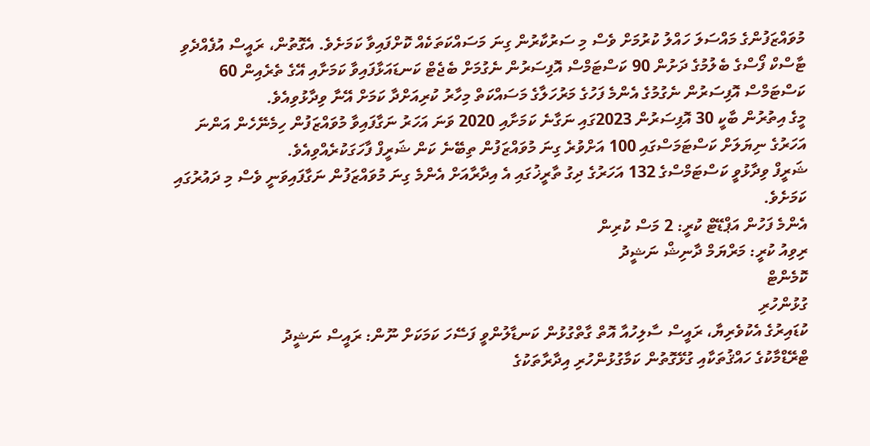މުވައްޒަފުންގެ މައްސަލަ ހައްލު ކުރުމަށް ވެސް މި ސަރުކާރުން ގިނަ މަސައްކަތަކެއް ކޮށްފައިވާ ކަމަށެވެ. އެގޮތުން، ރައީސް އުފެއްދެވި ޓާސްކް ފޯސްގެ ބެލުމުގެ ދަށުން 90 ކަސްޓަމްސް އޮފިސަރުން ނެގުމަށް ބެޖެޓް ކަނޑައަޅާފައިވާ ކަމަށާއި އޭގެ ތެރެއިން 60 ކަސްޓަމްސް އޮފިސަރުން ނެގުމުގެ އެންމެ ފަހުގެ މަރުހަލާގެ މަސައްކަތް މިހާރު ކުރިއަށްދާ ކަމަށް އޭނާ ވިދާޅުވިއެވެ.
މީގެ އިތުރުން ބާކީ 30 އޮފިސަރުން 2023ގައި ނަގާނެ ކަމަށާއި 2020 ވަނަ އަހަރު ނަގާފައިވާ މުވައްޒަފުން ހިމެނޭހެން އަންނަ އަހަރުގެ ނިޔަލަށް ކަސްޓަމަސްގައި 100 އަށްވުރެ ގިނަ މުވައްޒަފުން ތިބޭނެ ކަން ޝަރީފް ފާހަގަކުރެއްވިއެވެ.
ޝަރީފް ވިދާޅުވީ ކަސްޓަމްސްގެ 132 އަހަރުގެ ދިގު ތާރީޚުގައި އެ އިދާރާއަށް އެންމެ ގިނަ މުވައްޒަފުން ނަގާފައިވަނީ ވެސް މި ދައުރުގައި ކަމަށެވެ.
އެންމެ ފަހުން އަޕްޑޭޓް ކުރީ: 2 މަސް ކުރިން
ރިވިއު ކުރީ: މަރްޔަމް ދާނިޝް ނަޝީދު
ކޮމެންޓް
ގުޅުންހުރި
ކުޑައިރުގެ އެކުވެރިޔާ، ރައީސް ސާލިހުއާ އޮތް ގާތްގުޅުން ކަނޑާލުންވީ ފަސޭހަ ކަމަކަށް ނޫން: ރައީސް ނަޝީދު
ޓްރޭޑްމާކުގެ ހައްޤުތަކާއި ގުޅޭގޮތުން ކަމާގުޅުންހުރި އިދާރާތަކުގެ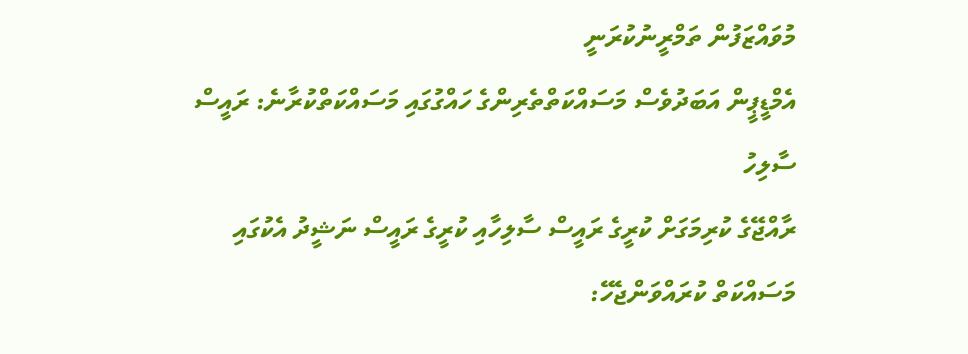މުވައްޒަފުން ތަމްރީނުކުރަނީ
އެމްޑީޕީން އަބަދުވެސް މަސައްކަތްތެރިންގެ ހައްގުގައި މަސައްކަތްކުރާނެ: ރައީސް ސާލިހު
ރާއްޖޭގެ ކުރިމަގަށް ކުރީގެ ރައީސް ސާލިހާއި ކުރީގެ ރައީސް ނަޝީދު އެކުގައި މަސައްކަތް ކުރައްވަންޖެހޭ: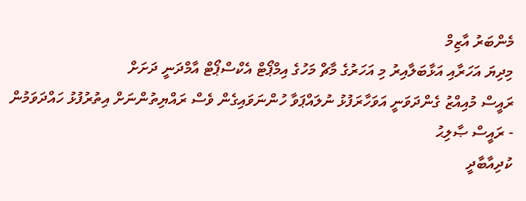މެންބަރު އާޒިމް
މިދިޔަ އަހަރާއި އަޅާބަލާއިރު މި އަހަރުގެ މާޗް މަހުގެ އިމްޕޯޓް އެކްސްޕޯޓް އާމްދަނީ ދަށަށް
ރައީސް މުއިއްޒު ގެންދަވަނީ އަވަހާރަފުޅު ނުލައްޕަވާ ހުންނަވައިގެން ވެސް ރައްޔިތުންނަށް އިތުރުފުޅު ހައްދަވަމުން - ރައީސް ޞާލިޙު
ކުދިއާބާދީ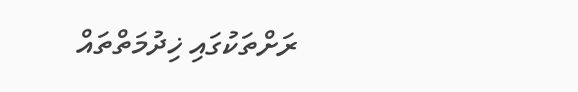ރަށްތަކުގައި ޚިދުމަތްތައް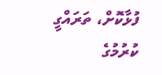ފުޅާކޮށް، ތަރައްގީ ކުރުމުގެ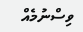ވިސްނުމެއް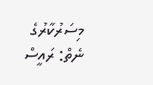މިސަރުކާރުގެ ނެތް: ރައީސް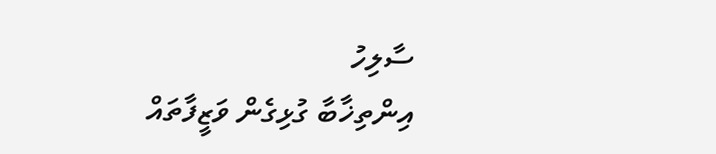ސާލިހު
އިންތިޚާބާ ގުޅިގެން ވަޒީފާތައް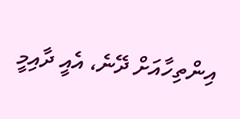އިންތިހާއަށް ދޭނެ، އެއީ ދާއިމީ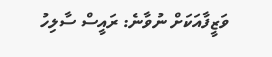ވަޒީފާއަކަށް ނުވާނެ: ރައީސް ސާލިހު